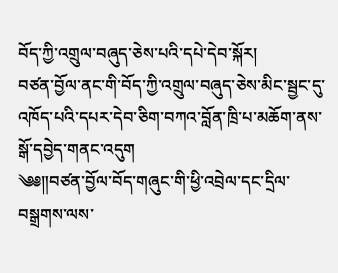བོད་ཀྱི་འགྲུལ་བཞུད་ཅེས་པའི་དཔེ་དེབ་སྐོར།
བཙན་བྱོལ་ནང་གི་བོད་ཀྱི་འགྲུལ་བཞུད་ཅེས་མིང་སྦྱང་དུ་འཁོད་པའི་དཔར་དེབ་ཅིག་བཀའ་བློན་ཁྲི་པ་མཆོག་ནས་སྒོ་དབྱེད་གནང་འདུག
༄༅༎བཙན་བྱོལ་བོད་གཞུང་གི་ཕྱི་འབྲེལ་དང་དྲིལ་བསྒྲགས་ལས་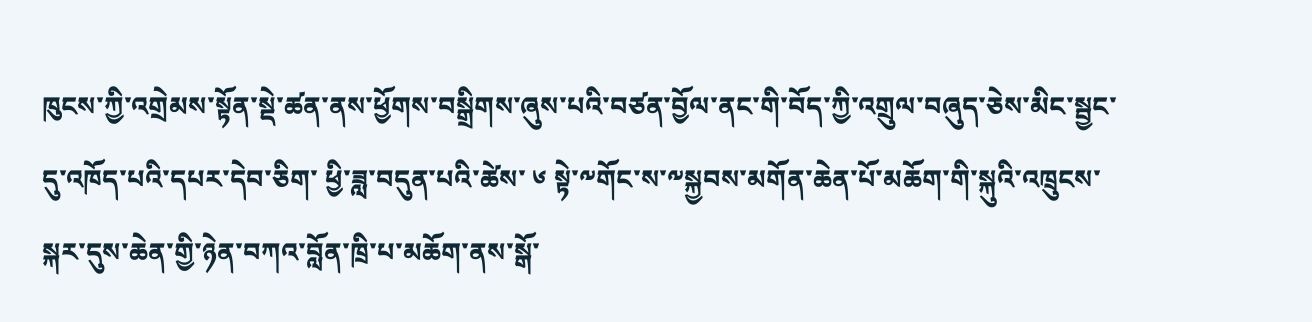ཁུངས་ཀྱི་འགྲེམས་སྟོན་སྡེ་ཚན་ནས་ཕྱོགས་བསྒྲིགས་ཞུས་པའི་བཙན་བྱོལ་ནང་གི་བོད་ཀྱི་འགྲུལ་བཞུད་ཅེས་མིང་སྦྱང་དུ་འཁོད་པའི་དཔར་དེབ་ཅིག་ ཕྱི་ཟླ་བདུན་པའི་ཚེས་ ༦ སྟེ་༸གོང་ས་༸སྐྱབས་མགོན་ཆེན་པོ་མཆོག་གི་སྐུའི་འཁྲུངས་སྐར་དུས་ཆེན་གྱི་ཉེན་བཀའ་བློན་ཁྲི་པ་མཆོག་ནས་སྒོ་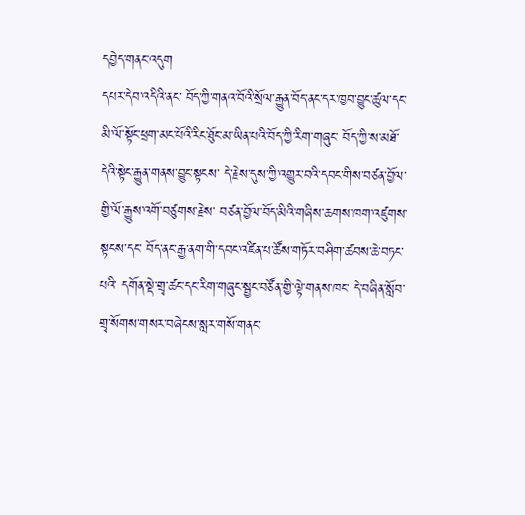དབྱེད་གནང་འདུག
དཔར་དེབ་འདིའི་ནང་ བོད་ཀྱི་གནའ་བོའི་སྲོལ་རྒྱུན་བོད་ནང་དར་ཁྱབ་བྱུང་ཚུལ་དང་ མི་ལོ་སྟོང་ཕྲག་མང་པོའི་རིང་ཐོུང་མ་ཡིན་པའི་བོད་ཀྱི་རིག་གཞུང་ བོད་ཀྱི་ས་མཐོ་དེའི་སྟེང་རྒྱུན་གནས་བྱུང་སྟངས་ དེ་རྗེས་དུས་ཀྱི་འགྱུར་བའི་དབང་གིས་བཙན་བྱོལ་གྱི་ལོ་རྒྱུས་འགོ་བཙུགས་རྗེས་ བཙན་བྱོལ་བོད་མིའི་གཞིས་ཆགས་ཁག་འཛུགས་སྟངས་དང་ བོད་ནང་རྒྱ་ནག་གི་དབང་འཛིན་པ་ཚོས་གཏོར་བཤིག་ཚབས་ཆེ་བཏང་པའི་ དགོན་སྡེ་གྲྭ་ཚང་དང་རིག་གཞུང་སྦྱང་བཙོན་གྱི་ལྟེ་གནས་ཁང་ དེ་བཞིན་སློབ་གྲྭ་སོགས་གསར་བཞེངས་སླར་གསོ་གནང་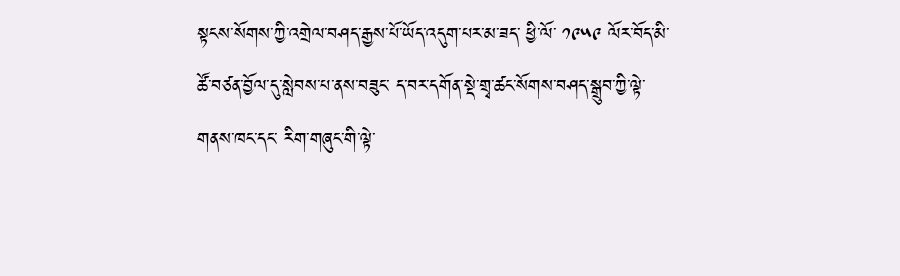སྟངས་སོགས་ཀྱི་འགྲེལ་བཤད་རྒྱས་པོ་ཡོད་འདུག་པར་མ་ཟད་ ཕྱི་ལོ་ ༡༩༥༩ ལོར་བོད་མི་ཚོ་བཙན་བྱོལ་དུ་སླེབས་པ་ནས་བཟུང་ ད་བར་དགོན་སྡེ་གྲྭ་ཚང་སོགས་བཤད་སྒྲུབ་ཀྱི་ལྟེ་གནས་ཁང་དང་ རིག་གཞུང་གི་ལྟེ་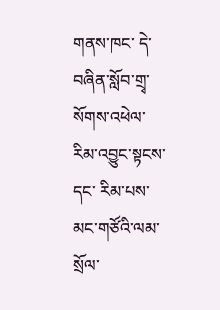གནས་ཁང་ དེ་བཞིན་སློབ་གྲྭ་སོགས་འཕེལ་རིམ་འབྱུང་སྟངས་དང་ རིམ་པས་མང་གཙོའི་ལམ་སྲོལ་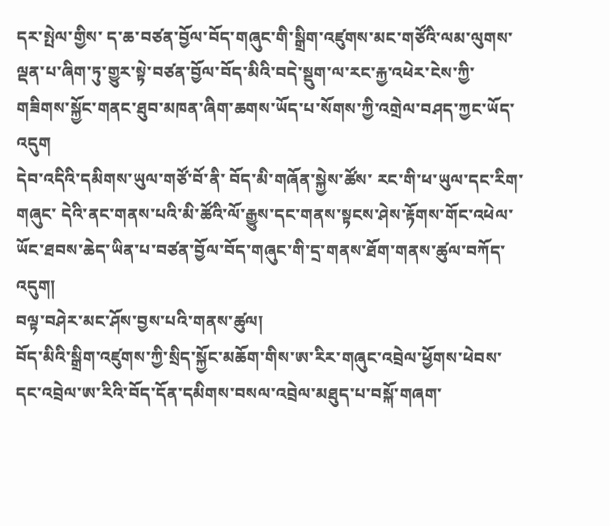དར་སྤེལ་གྱིས་ ད་ཆ་བཙན་བྱོལ་བོད་གཞུང་གི་སྒྲིག་འཛུགས་མང་གཙོའི་ལམ་ལུགས་ལྡན་པ་ཞིག་ཏུ་གྱུར་སྟེ་བཙན་བྱོལ་བོད་མིའི་བདེ་སྡུག་ལ་རང་རྐྱ་འཕེར་ངེས་ཀྱི་གཟིགས་སྐྱོང་གནང་ཐུབ་མཁན་ཞིག་ཆགས་ཡོད་པ་སོགས་ཀྱི་འགྲེལ་བཤད་ཀྱང་ཡོད་འདུག
དེབ་འདིའི་དམིགས་ཡུལ་གཙོ་བོ་ནི་ བོད་མི་གཞོན་སྐྱེས་ཚོས་ རང་གི་ཕ་ཡུལ་དང་རིག་གཞུང་ དེའི་ནང་གནས་པའི་མི་ཚོའི་ལོ་རྒྱུས་དང་གནས་སྟངས་ཤེས་རྟོགས་གོང་འཕེལ་ཡོང་ཐབས་ཆེད་ཡིན་པ་བཙན་བྱོལ་བོད་གཞུང་གི་དྲ་གནས་ཐོག་གནས་ཚུལ་བཀོད་འདུག།
བལྟ་བཤེར་མང་ཤོས་བྱས་པའི་གནས་ཚུལ།
བོད་མིའི་སྒྲིག་འཛུགས་ཀྱི་སྲིད་སྐྱོང་མཆོག་གིས་ཨ་རིར་གཞུང་འབྲེལ་ཕྱོགས་ཕེབས་དང་འབྲེལ་ཨ་རིའི་བོད་དོན་དམིགས་བསལ་འབྲེལ་མཐུད་པ་བསྐོ་གཞག་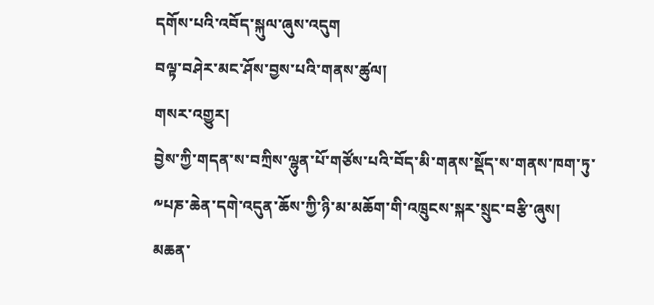དགོས་པའི་འབོད་སྐུལ་ཞུས་འདུག
བལྟ་བཤེར་མང་ཤོས་བྱས་པའི་གནས་ཚུལ།
གསར་འགྱུར།
བྱེས་ཀྱི་གདན་ས་བཀྲིས་ལྷུན་པོ་གཙོས་པའི་བོད་མི་གནས་སྡོད་ས་གནས་ཁག་ཏུ་༸པཎ་ཆེན་དགེ་འདུན་ཆོས་ཀྱི་ཉི་མ་མཆོག་གི་འཁྲུངས་སྐར་སྲུང་བརྩི་ཞུས།
མཆན་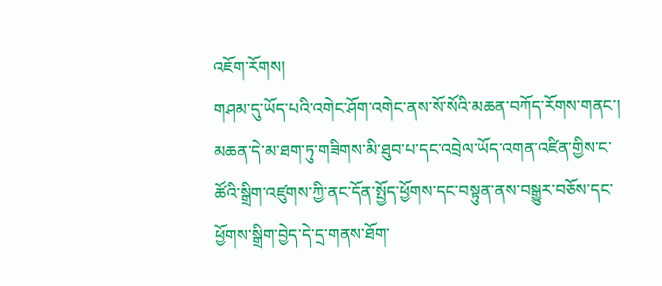འཇོག་རོགས།
གཤམ་དུ་ཡོད་པའི་འགེང་ཤོག་འགེང་ནས་སོ་སོའི་མཆན་བཀོད་རོགས་གནང་། མཆན་དེ་མ་ཐག་ཏུ་གཟིགས་མི་ཐུབ་པ་དང་འབྲེལ་ཡོད་འགན་འཛིན་གྱིས་ང་ཚོའི་སྒྲིག་འཛུགས་ཀྱི་ནང་དོན་སྤྱོད་ཕྱོགས་དང་བསྟུན་ནས་བསྒྱུར་བཅོས་དང་ཕྱོགས་སྒྲིག་བྱེད་དེ་དྲ་གནས་ཐོག་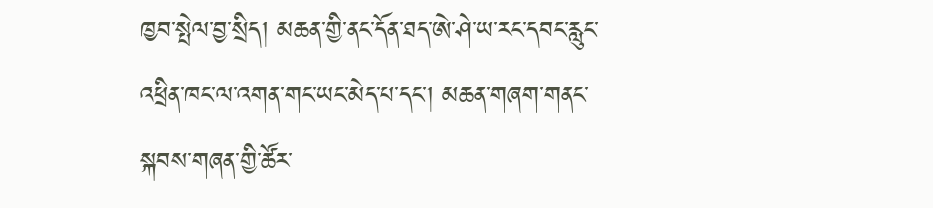ཁྱབ་སྤེལ་བྱ་སྲིད། མཆན་གྱི་ནང་དོན་ཐད་ཨེ་ཤེ་ཡ་རང་དབང་རླུང་འཕྲིན་ཁང་ལ་འགན་གང་ཡང་མེད་པ་དང་། མཆན་གཞག་གནང་སྐབས་གཞན་གྱི་ཚོར་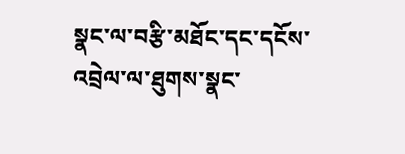སྣང་ལ་བརྩི་མཐོང་དང་དངོས་འབྲེལ་ལ་ཐུགས་སྣང་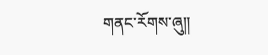གནང་རོགས་ཞུ༎